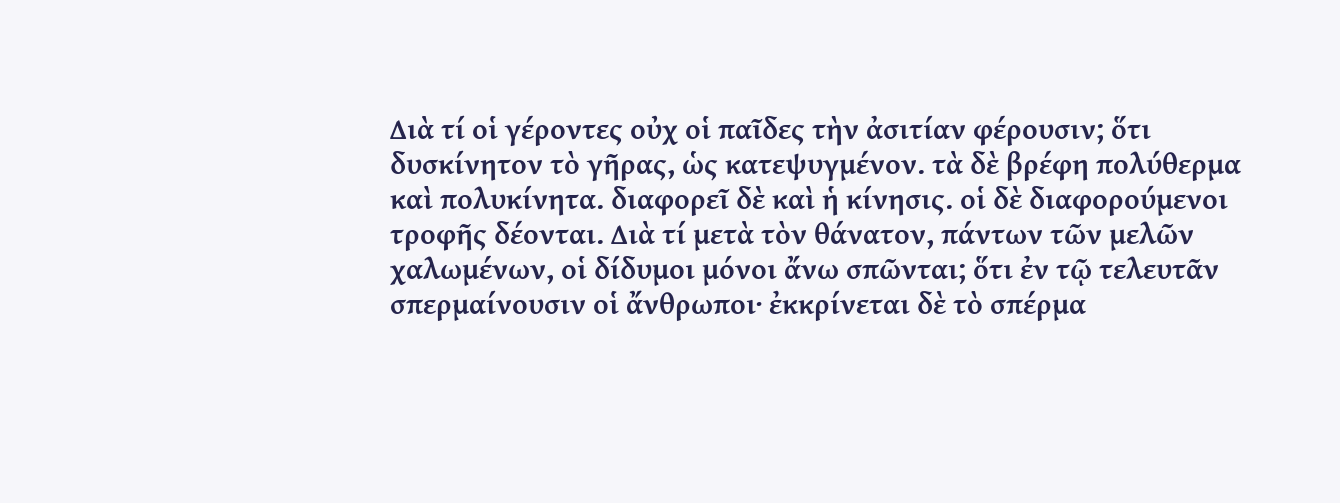Διὰ τί οἱ γέροντες οὐχ οἱ παῖδες τὴν ἀσιτίαν φέρουσιν; ὅτι δυσκίνητον τὸ γῆρας, ὡς κατεψυγμένον. τὰ δὲ βρέφη πολύθερμα καὶ πολυκίνητα. διαφορεῖ δὲ καὶ ἡ κίνησις. οἱ δὲ διαφορούμενοι τροφῆς δέονται. Διὰ τί μετὰ τὸν θάνατον, πάντων τῶν μελῶν χαλωμένων, οἱ δίδυμοι μόνοι ἄνω σπῶνται; ὅτι ἐν τῷ τελευτᾶν σπερμαίνουσιν οἱ ἄνθρωποι· ἐκκρίνεται δὲ τὸ σπέρμα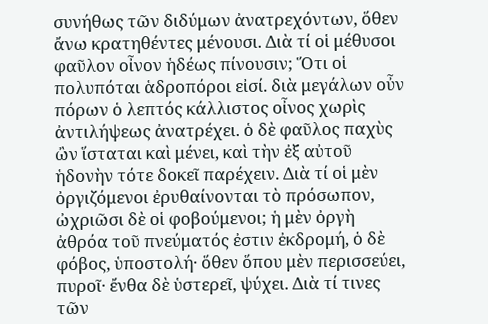συνήθως τῶν διδύμων ἀνατρεχόντων, ὅθεν ἄνω κρατηθέντες μένουσι. Διὰ τί οἱ μέθυσοι φαῦλον οἶνον ἡδέως πίνουσιν; Ὅτι οἱ πολυπόται ἁδροπόροι εἰσί. διὰ μεγάλων οὖν πόρων ὁ λεπτός κάλλιστος οἶνος χωρὶς ἀντιλήψεως ἀνατρέχει. ὁ δὲ φαῦλος παχὺς ὢν ἵσταται καὶ μένει, καὶ τὴν ἐξ αὐτοῦ ἡδονὴν τότε δοκεῖ παρέχειν. Διὰ τί οἱ μὲν ὀργιζόμενοι ἐρυθαίνονται τὸ πρόσωπον, ὠχριῶσι δὲ οἱ φοβούμενοι; ἡ μὲν ὀργὴ ἀθρόα τοῦ πνεύματός ἐστιν ἐκδρομή, ὁ δὲ φόβος, ὑποστολή· ὅθεν ὅπου μὲν περισσεύει, πυροῖ· ἔνθα δὲ ὑστερεῖ, ψύχει. Διὰ τί τινες τῶν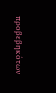προβεβηκότων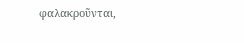φαλακροῦνται,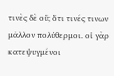τινὲς δὲ οὔ; ὅτι τινές τινων μᾶλλον πολύθερμοι. οἱ γὰρ κατεψυγμένοι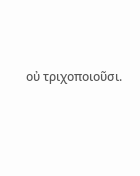οὐ τριχοποιοῦσι.